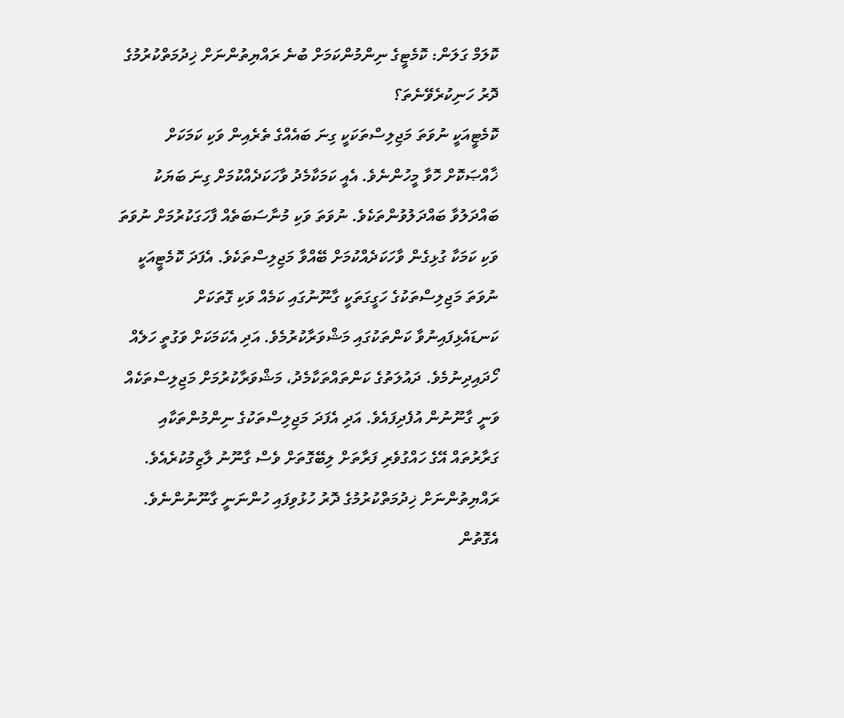ކޮލަމް ގަލަން: ކޮމެޓީގެ ނިންމުންކަމަށް ބުނެ ރައްޔިތުންނަށް ޚިދުމަތްކުރުމުގެ ދޮރު ހަނިކުރެވޭނެތަ؟
ކޮމެޓީއަކީ ނުވަތަ މަޖިލިސްތަކަކީ ގިނަ ބައެއްގެ ތެރެއިން ވަކި ކަމަކަށް ޚާއްޞަކޮށް ހޮވާ މީހުންނެވެ. އެއީ ކަމަކާމެދު ވާހަކަދެއްކުމަށް ގިނަ ބަޔަކު ބައްދަލުވާ ބައްދަލުވުންތަކެވެ. ނުވަތަ ވަކި މުނާސަބަތެއް ފާހަގަކުރުމަށް ނުވަތަ ވަކި ކަމަކާ ގުޅިގެން ވާހަކަދެއްކުމަށް ބޭއްވާ މަޖިލިސްތަކެވެ. އެފަދަ ކޮމެޓީއަކީ ނުވަތަ މަޖިލިސްތަކުގެ ހަގީގަތަކީ ގާނޫނުގައި ކަމެއް ވަކި ގޮތަކަށް ކަނޑައެޅިފައިނުވާ ކަންތަކުގައި މަޝްވަރާކުރުމެވެ. އަދި އެކަމަކަށް ވަގުތީ ހަލެއް ހޯދައިދިނުމެވެ. ދައުލަތުގެ ކަންތައްތަކާމެދު، މަޝްވަރާކުރުމަށް މަޖިލިސްތަކެއް ވަނީ ގާނޫނުން އުފެދިފައެވެ. އަދި އެފަދަ މަޖިލިސްތަކުގެ ނިންމުންތަކާއި ގަރާރުތައް އޭގެ ހައްގުވެރި ފަރާތަށް ލިބޭގޮތަށް ވެސް ގާނޫނު ލާޒިމުކުރެއެވެ.
ރައްޔިތުންނަށް ޚިދުމަތްކުރުމުގެ ދޮރު ހުޅުވިފައި ހުންނަނީ ގާނޫނުންނެވެ. އެގޮތުން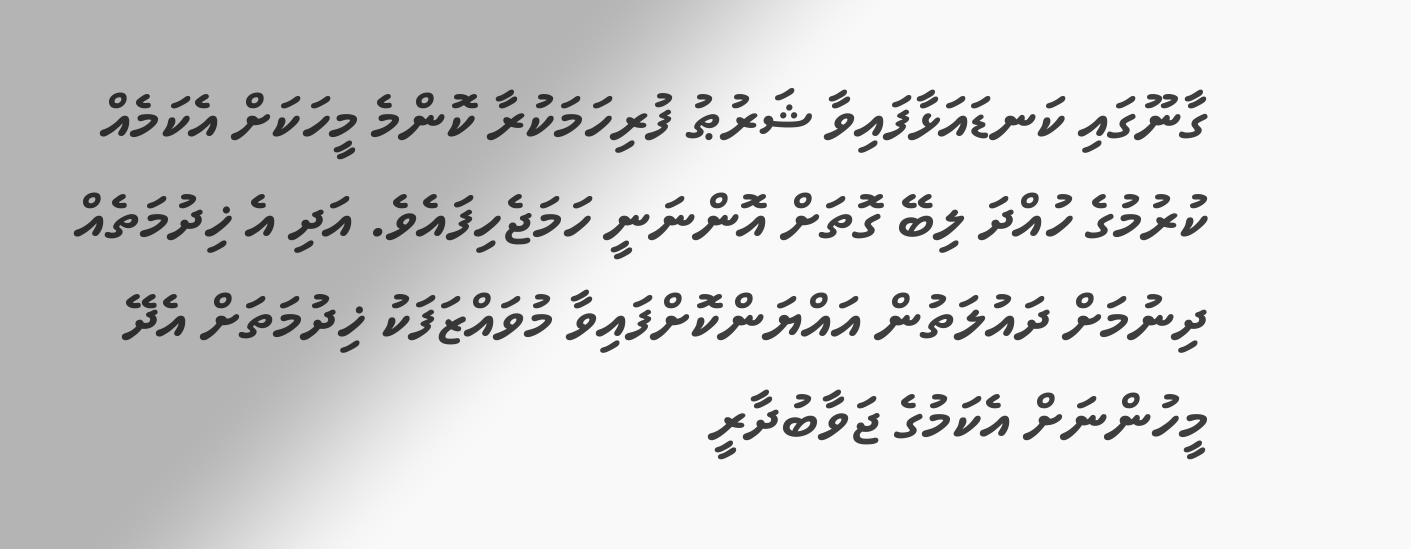ގާނޫގައި ކަނޑައަޅާފައިވާ ޝަރުޠު ފުރިހަމަކުރާ ކޮންމެ މީހަކަށް އެކަމެއް ކުރުމުގެ ހުއްދަ ލިބޭ ގޮތަށް އޮންނަނީ ހަމަޖެހިފައެވެ. އަދި އެ ޚިދުމަތެއް ދިނުމަށް ދައުލަތުން އައްޔަންކޮށްފައިވާ މުވައްޒަފަކު ޚިދުމަތަށް އެދޭ މީހުންނަށް އެކަމުގެ ޖަވާބުދާރީ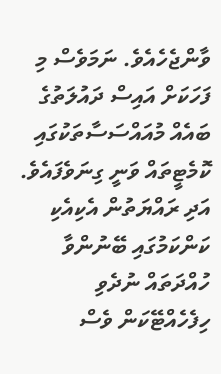ވާންޖެހެއެވެ. ނަމަވެސް މި ފަހަކަށް އައިސް ދައުލަތުގެ ބައެއް މުއައްސަސާތަކުގައި ކޮމެޓީތައް ވަނީ ގިނަވެފައެވެ. އަދި ރައްޔަތުން އެކިއެކި ކަންކަމުގައި ބޭނުންވާ ހުއްދަތައް ނުދެވި ހިފެހެއްޓޭކަން ވެސް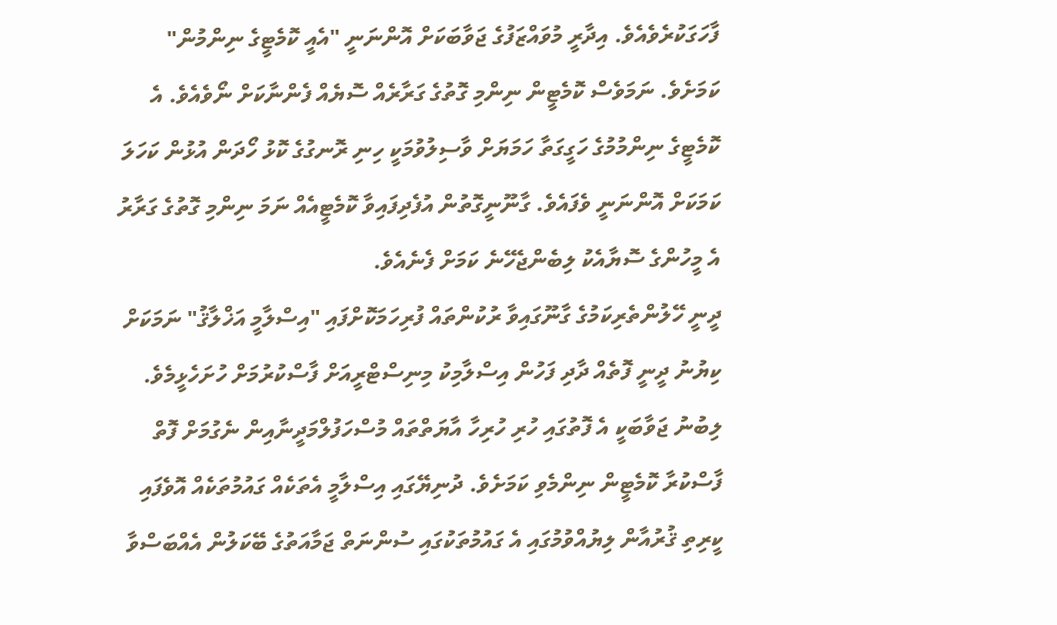ފާހަގަކުރެވެއެވެ. އިދާރީ މުވައްޒަފުގެ ޖަވާބަކަށް އޮންނަނީ "އެއީ ކޮމެޓީގެ ނިންމުން" ކަމަށެވެ. ނަމަވެސް ކޮމެޓީން ނިންމި ގޮތުގެ ގަރާރެއް ސޮޔެއް ފެންނާކަށް ނޯވެއެވެ. އެ ކޮމެޓީގެ ނިންމުމުގެ ހަގީގަތާ ހަމަޔަށް ވާސިލުވުމަކީ ހިނި ރޮނގުގެ ކޮޅު ހޯދަން އުޅުން ކަހަލަ ކަމަކަށް އޮންނަނީ ވެފައެވެ. ގާނޫނީގޮތުން އުފެދިފައިވާ ކޮމެޓީއެއް ނަމަ ނިންމި ގޮތުގެ ގަރާރު އެ މީހުންގެ ސޮޔާއެކު ލިބެންޖެހޭނެ ކަމަށް ފެނެއެވެ.
ދީނީ ހޭލުންތެރިކަމުގެ ގާނޫގައިވާ ރުކުންތައް ފުރިހަމަކޮށްފައި "އިސްލާމީ އަޚްލާޤު" ނަމަކަށް ކިޔުނު ދީނީ ފޮތެއް ދާދި ފަހުން އިސްލާމިކު މިނިސްޓްރީއަށް ފާސްކުރުމަށް ހުށަހެޅީމެވެ. ލިބުނު ޖަވާބަކީ އެ ފޮތުގައި ހުރި ހުރިހާ އާޔަތްތައް މުސްހަފުލްމަދީނާއިން ނެގުމަށް ފޮތް ފާސްކުރާ ކޮމެޓީން ނިންމެވި ކަމަށެވެ. ދުނިޔޭގައި އިސްލާމީ އެތަކެއް ގައުމުތަކެއް އޮވެފައި ކީރިތި ޤުރުއާން ލިޔުއްވުމުގައި އެ ގައުމުތަކުގައި ސުންނަތް ޖަމާއަތުގެ ބޭކަލުން އެއްބަސްވާ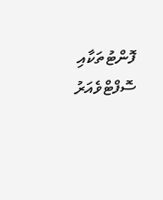ފޮންޓުތަކާއި ސޮފްޓްވެއަރު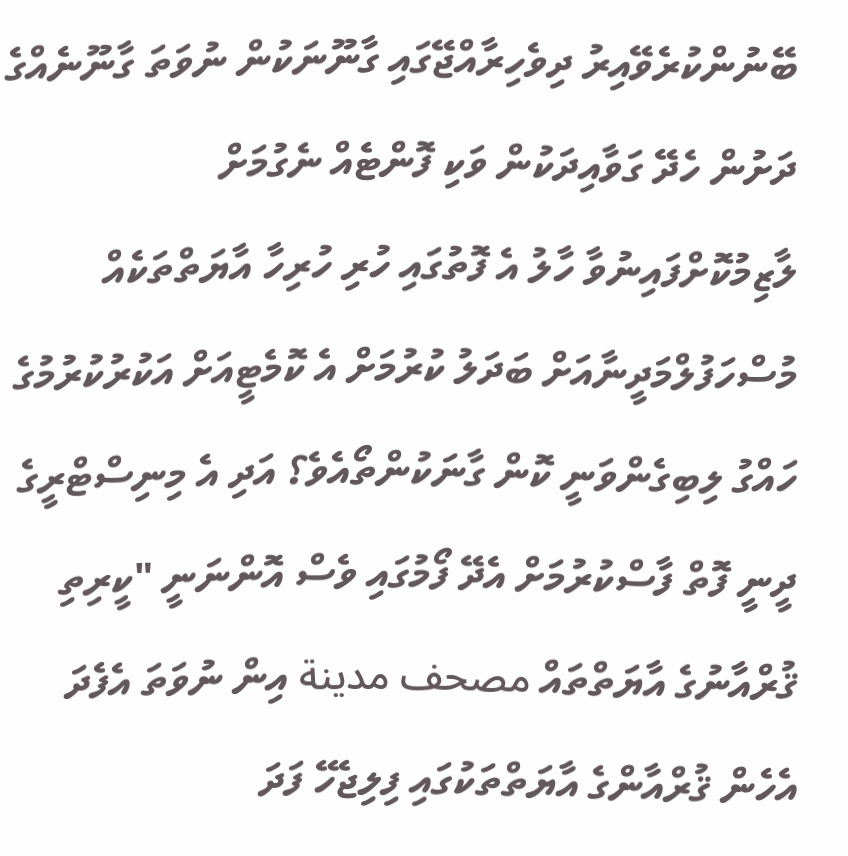ބޭނުންކުރެވޭއިރު ދިވެހިރާއްޖޭގައި ގާނޫނަކުން ނުވަތަ ގާނޫނެއްގެ ދަށުން ހެދޭ ގަވާއިދަކުން ވަކި ފޮންޓެއް ނެގުމަށް ލާޒިމުކޮށްފައިނުވާ ހާލު އެ ފޮތުގައި ހުރި ހުރިހާ އާޔަތްތަކެއް މުސްހަފުލްމަދީނާއަށް ބަދަލު ކުރުމަށް އެ ކޮމެޓީއަށް އަކުރުކުރުމުގެ ހައްގު ލިބިގެންވަނީ ކޮން ގާނަކުންތޯއެވެ؟ އަދި އެ މިނިސްޓްރީގެ ދީނީ ފޮތް ފާސްކުރުމަށް އެދޭ ފޯމުގައި ވެސް އޮންނަނީ "ކީރިތި ޤުރްއާނުގެ އާޔަތްތައް مصحف مدينة އިން ނުވަތަ އެފެދަ އެހެން ޤުރްއާންގެ އާޔަތްތަކުގައި ފިލިޖެހޭ ފަދަ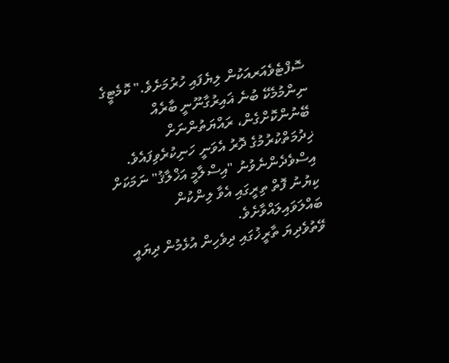ސޮފްޓެވެއަރއަކުން ލިޔެފައި ހުރުމަށެވެ." ކޮމެޓީގެ ނިންމުމެކޭ ބުނެ ޣައިރުގާނޫނީ ބާރެއް ބޭނުންކޮށްގެން، ރައްޔަތުންނަށް ޚިދުމަތްކުރުމުގެ ދޮރު އެވަނީ ހަނިކުރެވިފައެވެ. އިސްވެދެންނެވުނު "އިސްލާމީ އަޚްލާޤު" ނަމަކަށް ކިޔުނު ފޮތް ތިރީގައި އެވާ ލިންކުން ބައްލަވައިލައްވާށެވެ.
ވޭތުވެދިޔަ ތާރީޚުގައި ދިވެހިން އުޅެމުން ދިޔައީ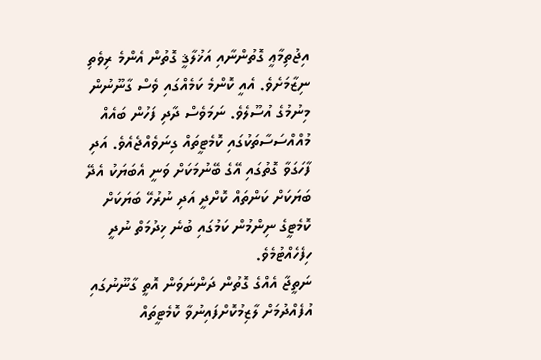އިޖުތިމާޢީ ގޮތުންނާއި އަޚުލާޤީ ގޮތުން އެންމެ ރިވެތި ނިޒާމަށެވެ. އެއީ ކޮންމެ ކަމެއްގައި ވެސް ގާނޫނުން މިނުމުގެ އުސޫލެވެ. ނަމަވެސް ދާދި ފަހުން ބައެއް މުއްއްސަސާތަކުގައި ކޮމެޓީތައް ގިނަވެއްޖެއެވެ. އަދި ފާހަގަވާ ގޮތުގައި އޭގެ ބޭނުމަކަށް ވަނީ އެބަޔަކު އެދޭ ބަޔަކަށް ކަންތައް ކޮށްދީ އަދި ނުރުހޭ ބަޔަކަށް ކޮމެޓީގެ ނިންމުން ކަމުގައި ބުނެ ޚިދުމަތް ނުދީ ހިފެހެއްޓުމެވެ.
ނަތީޖާ އެއްގެ ގޮތުން ދަންނަވަން އޮތީ ގާނޫނުގައި އުފެއްދުމަށް ލާޒިމުކޮށްފައިނުވާ ކޮމެޓީތައް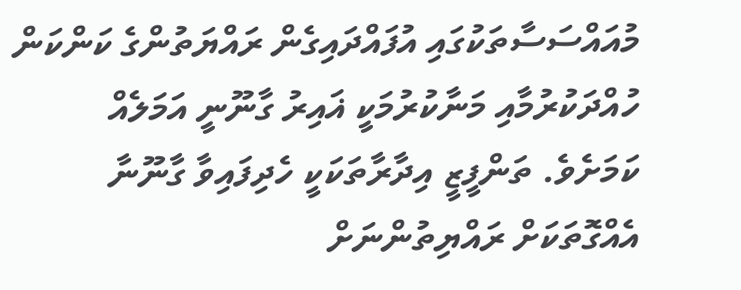މުއައްސަސާތަކުގައި އުފައްދައިގެން ރައްޔަތުންގެ ކަންކަން ހުއްދަކުރުމާއި މަނާކުރުމަކީ ޣައިރު ގާނޫނީ އަމަލެއް ކަމަށެވެ. ތަންފީޒީ އިދާރާތަކަކީ ހެދިފައިވާ ގާނޫނާ އެއްގޮތަކަށް ރައްޔިތުންނަށް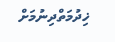ޚިދުމަތްދިނުމަށް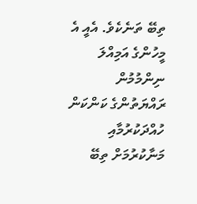ތިބޭ ތަނެކެވެ. އެއީ އެ މީހުންގެ އަމިއްލަ ނިންމުމުން ރައްޔަތުންގެ ކަންކަން ހުއްދަކުރުމާއި މަނާކުރުމަށް ތިބޭ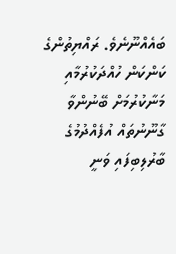ބައެއްނޫނެވެ. ރައްޔިތުންގެ ކަންކަން ހުއްދަކުރުމާއި މަނާކުރުމަށް ބޭނުންވާ ގާނޫނުތައް އުފެއްދުމުގެ ބާރުލިބިފައި ވަނީ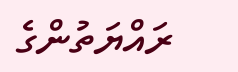ރައްޔަތުންގެ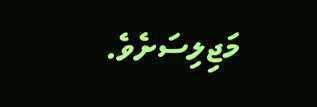މަޖިލިސަށެވެ.